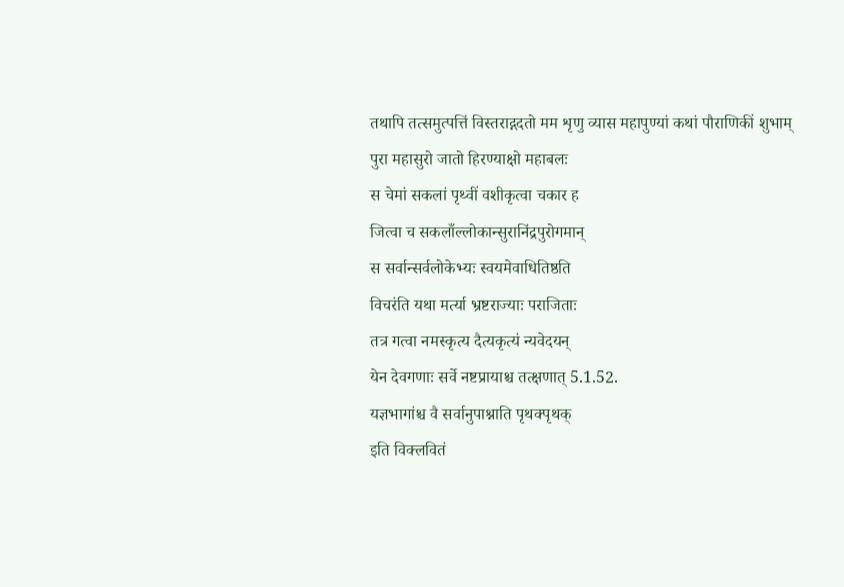तथापि तत्समुत्पत्तिं विस्तराद्गदतो मम शृणु व्यास महापुण्यां कथां पौराणिकीं शुभाम्
पुरा महासुरो जातो हिरण्याक्षो महाबलः
स चेमां सकलां पृथ्वीं वशीकृत्वा चकार ह
जित्वा च सकलाँल्लोकान्सुरानिंद्रपुरोगमान्
स सर्वान्सर्वलोकेभ्यः स्वयमेवाधितिष्ठति
विचरंति यथा मर्त्या भ्रष्टराज्याः पराजिताः
तत्र गत्वा नमस्कृत्य दैत्यकृत्यं न्यवेदयन्
येन देवगणाः सर्वे नष्टप्रायाश्च तत्क्षणात् 5.1.52.
यज्ञभागांश्च वै सर्वानुपाश्नाति पृथक्पृथक्
इति विक्लवितं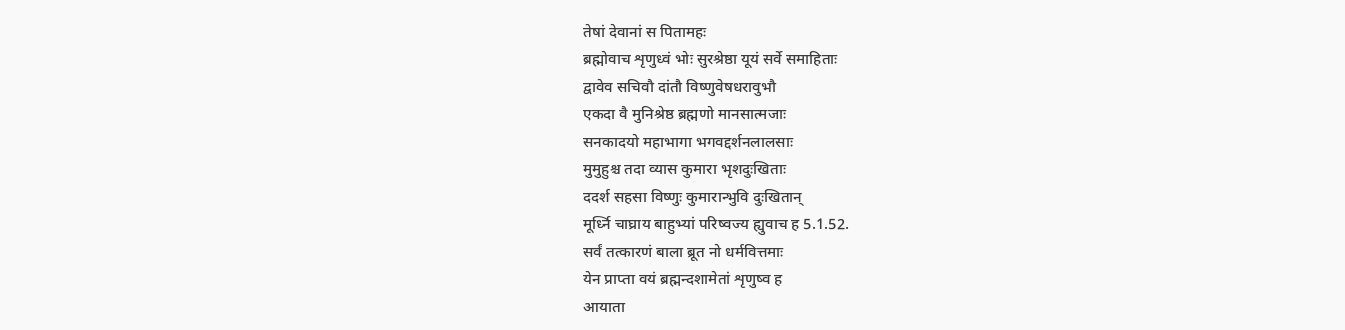तेषां देवानां स पितामहः
ब्रह्मोवाच शृणुध्वं भोः सुरश्रेष्ठा यूयं सर्वे समाहिताः
द्वावेव सचिवौ दांतौ विष्णुवेषधरावुभौ
एकदा वै मुनिश्रेष्ठ ब्रह्मणो मानसात्मजाः
सनकादयो महाभागा भगवद्दर्शनलालसाः
मुमुहुश्च तदा व्यास कुमारा भृशदुःखिताः
ददर्श सहसा विष्णुः कुमारान्भुवि दुःखितान्
मूर्ध्नि चाघ्राय बाहुभ्यां परिष्वज्य ह्युवाच ह 5.1.52.
सर्वं तत्कारणं बाला ब्रूत नो धर्मवित्तमाः
येन प्राप्ता वयं ब्रह्मन्दशामेतां शृणुष्व ह
आयाता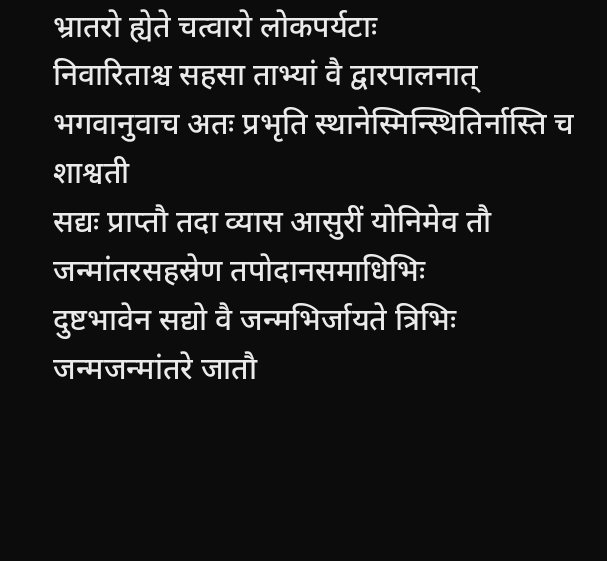भ्रातरो ह्येते चत्वारो लोकपर्यटाः
निवारिताश्च सहसा ताभ्यां वै द्वारपालनात्
भगवानुवाच अतः प्रभृति स्थानेस्मिन्स्थितिर्नास्ति च शाश्वती
सद्यः प्राप्तौ तदा व्यास आसुरीं योनिमेव तौ
जन्मांतरसहस्रेण तपोदानसमाधिभिः
दुष्टभावेन सद्यो वै जन्मभिर्जायते त्रिभिः
जन्मजन्मांतरे जातौ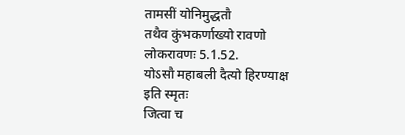तामसीं योनिमुद्धतौ
तथैव कुंभकर्णाख्यो रावणो लोकरावणः 5.1.52.
योऽसौ महाबली दैत्यो हिरण्याक्ष इति स्मृतः
जित्वा च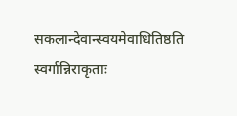सकलान्देवान्स्वयमेवाधितिष्ठति
स्वर्गान्निराकृताः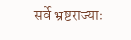सर्वे भ्रष्टराज्याः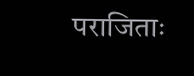पराजिताः